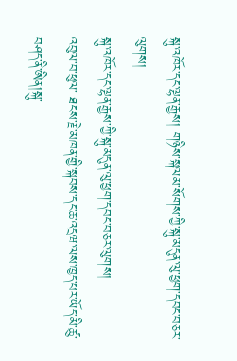སྐུ་འཁོར་དང་ལྷན་རྒྱས། གཉིས་སྐལམ་སོགས་ཀྱི་སྐུ་མདུན་ལུ་ཕྱག་དབང་བཅར་ལུགས།
སྐུ་འཁོར་དང་ལྷན་རྒྱས་ཀྱི་སྐུ་མདུན་ལུ་ཕྱག་དབང་བཅར་ལུགས།
འབུལ་བ་ཕུལ་ ཐངས་རྗེ་མཁན་གྱི་སྐབས་དང་ཆ་འདྲཝ་ལས་ཁྱད་པར་ཡོད་མི་ཚུ་བཤད་ནི་ཨིན།སྐུ་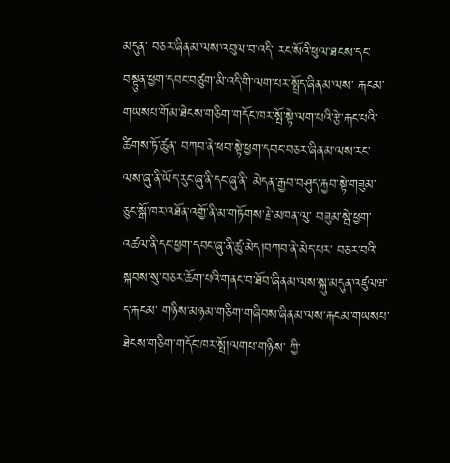མདུན་ བཅར་ཞིནམ་ལས་འབུལ་བ་འདི་ རང་སོའི་ཕུལ་ཐངས་དང་བསྟུན་ཕྱག་དབང་བཙུག་མི་འདི་གི་ལག་པར་སྤྲོད་ཞིནམ་ལས་ རྐངམ་གཡསཔ་གོམ་ཐེངས་གཅིག་གདོང་ཁར་སྤོ་སྟེ་ལག་པའི་རྩེ་རྐང་པའི་ཚིགས་ཏོ་ཚུན་ བཀབ་ནེ་ཕབ་སྟེ་ཕྱག་དབང་བཅར་ཞིནམ་ལས་རང་ལས་ཞུ་ནི་ཡོད་རུང་ཞུ་ནི་དང་ཞུ་ནི་ མེདན་རྒྱབ་བཤུད་རྐྱབ་སྟེ་གཟུམ་ཅུང་སྒོ་ཁར་འཐོན་འགྱོ་ནི་མ་གཏོགས་རྗེ་མཁན་ལུ་ བཟུམ་སྦེ་ཕྱག་འཚལ་ནི་དང་ཕྱག་དབང་ཞུ་ནི་ཚུ་མེད།བཀབ་ནེ་མེད་པར་ བཅར་བའི་སྐབས་སུ་བཅར་ཆོག་པའི་གནང་བ་ཐོབ་ཞིནམ་ལས་སྐུ་མདུན་འཛུལཝ་ད་རྐངམ་ གཉིས་མཉམ་གཅིག་གཞིབས་ཞིནམ་ལས་རྐངམ་གཡསཔ་ཐེངས་གཅིག་གདོང་ཁར་སྤོ།ལགཔ་གཉིས་ ཀྱི་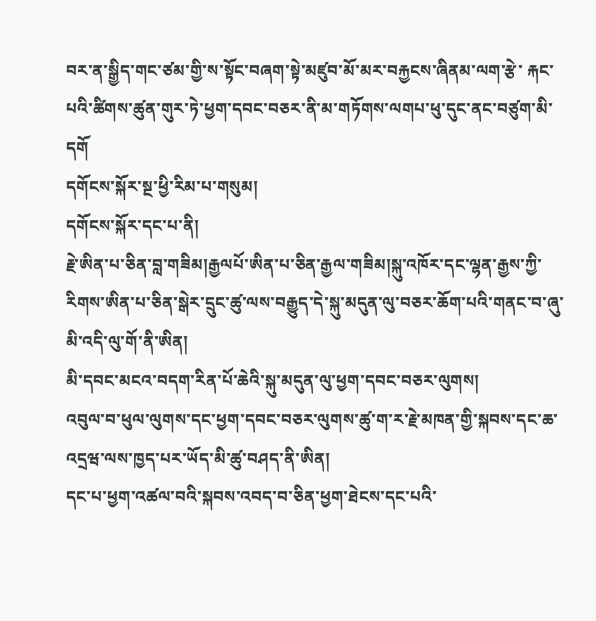བར་ན་སྒྱིད་གང་ཙམ་གྱི་ས་སྟོང་བཞག་སྟེ་མཛུབ་མོ་མར་བརྐྱངས་ཞིནམ་ལག་རྩེ་ རྐང་པའི་ཚིགས་ཚུན་གུར་ཏེ་ཕྱག་དབང་བཅར་ནི་མ་གཏོགས་ལགཔ་ཕུ་དུང་ནང་བཙུག་མི་དགོ
དགོངས་སྐོར་སྔ་ཕྱི་རིམ་པ་གསུམ།
དགོངས་སྐོར་དང་པ་ནི།
རྗེ་ཨིན་པ་ཅིན་བླ་གཟིམ།རྒྱལཔོ་ཨིན་པ་ཅིན་རྒྱལ་གཟིམ།སྐུ་འཁོར་དང་ལྷན་རྒྱས་ཀྱི་རིགས་ཨིན་པ་ཅིན་སྒེར་དྲུང་ཚུ་ལས་བརྒྱུད་དེ་སྐུ་མདུན་ལུ་བཅར་ཆོག་པའི་གནང་བ་ཞུ་མི་འདི་ལུ་གོ་ནི་ཨིན།
མི་དབང་མངའ་བདག་རིན་པོ་ཆེའི་སྐུ་མདུན་ལུ་ཕྱག་དབང་བཅར་ལུགས།
འབུལ་བ་ཕུལ་ལུགས་དང་ཕྱག་དབང་བཅར་ལུགས་ཚུ་ག་ར་རྗེ་མཁན་གྱི་སྐབས་དང་ཆ་འདྲཝ་ལས་ཁྱད་པར་ཡོད་མི་ཚུ་བཤད་ནི་ཨིན།
དང་པ་ཕྱག་འཚལ་བའི་སྐབས་འབད་བ་ཅིན་ཕྱག་ཐེངས་དང་པའི་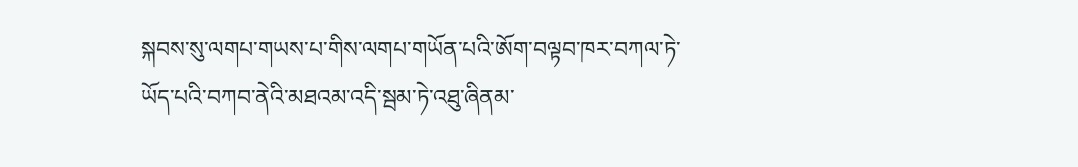སྐབས་སུ་ལགཔ་གཡས་པ་གིས་ལགཔ་གཡོན་པའི་ཨོག་བལྟབ་ཁར་བཀལ་ཏེ་ཡོད་པའི་བཀབ་ནེའི་མཐའམ་འདི་སྦམ་ཏེ་འཐུ་ཞིནམ་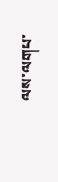ལས་ལགཔ་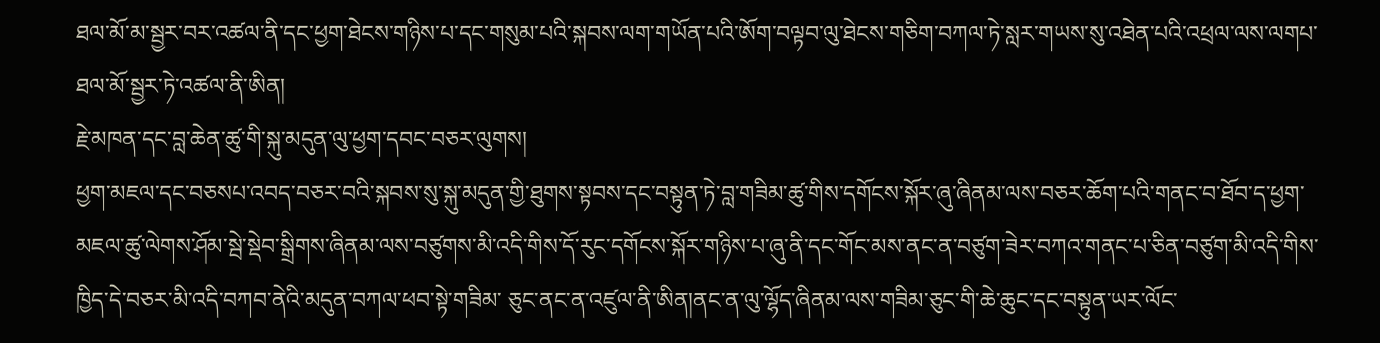ཐལ་མོ་མ་སྦྱར་བར་འཚལ་ནི་དང་ཕྱག་ཐེངས་གཉིས་པ་དང་གསུམ་པའི་སྐབས་ལག་གཡོན་པའི་ཨོག་བལྟབ་ལུ་ཐེངས་གཅིག་བཀལ་ཏེ་སླར་གཡས་སུ་འཐེན་པའི་འཕྲལ་ལས་ལགཔ་ཐལ་མོ་སྦྱར་ཏེ་འཚལ་ནི་ཨིན།
རྗེ་མཁན་དང་བླ་ཆེན་ཚུ་གི་སྐུ་མདུན་ལུ་ཕྱག་དབང་བཅར་ལུགས།
ཕྱག་མཇལ་དང་བཅསཔ་འབད་བཅར་བའི་སྐབས་སུ་སྐུ་མདུན་གྱི་ཐུགས་སྟབས་དང་བསྟུན་ཏེ་བླ་གཟིམ་ཚུ་གིས་དགོངས་སྐོར་ཞུ་ཞིནམ་ལས་བཅར་ཆོག་པའི་གནང་བ་ཐོབ་ད་ཕྱག་མཇལ་ཚུ་ལེགས་ཤོམ་སྦེ་སྡེབ་སྒྲིགས་ཞིནམ་ལས་བཙུགས་མི་འདི་གིས་དོ་རུང་དགོངས་སྐོར་གཉིས་པ་ཞུ་ནི་དང་གོང་མས་ནང་ན་བཙུག་ཟེར་བཀའ་གནང་པ་ཅིན་བཙུག་མི་འདི་གིས་ཁྱིད་དེ་བཅར་མི་འདི་བཀབ་ནེའི་མདུན་བཀལ་ཕབ་སྟེ་གཟིམ་ ཅུང་ནང་ན་འཛུལ་ནི་ཨིན།ནང་ན་ལུ་ལྷོད་ཞིནམ་ལས་གཟིམ་ཅུང་གི་ཆེ་ཆུང་དང་བསྟུན་ཡར་ལོང་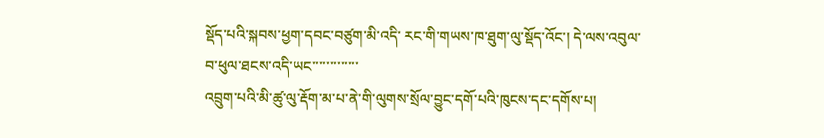སྡོད་པའི་སྐབས་ཕྱག་དབང་བཙུག་མི་འདི་ རང་གི་གཡས་ཁ་ཐུག་ལུ་སྡོད་འོང་། དེ་ལས་འབུལ་བ་ཕུལ་ཐངས་འདི་ཡང་་་་་་་་་་་་་
འབྲུག་པའི་མི་ཚུ་ལུ་རྡོག་མ་པ་ནེ་གི་ལུགས་སྲོལ་བྱུང་དགོ་པའི་ཁུངས་དང་དགོས་པ།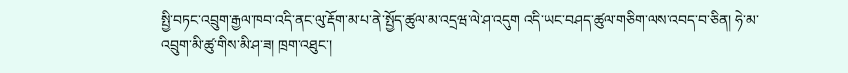སྤྱི་བཏང་འབྲུག་རྒྱལ་ཁབ་འདི་ནང་ལུ་རྡོག་མ་པ་ནེ་སྤྱོད་ཚུལ་མ་འདྲཝ་ལེ་ཤ་འདུག འདི་ཡང་བཤད་ཚུལ་གཅིག་ལས་འབད་བ་ཅིན། ཧེ་མ་འབྲུག་མི་ཚུ་གིས་མི་ཤ་ཟ། ཁྲག་འཐུང་།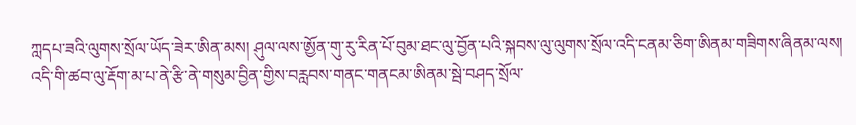ཀླདཔ་ཟའི་ལུགས་སྲོལ་ཡོད་ཟེར་ཨིན་མས། ཤུལ་ལས་ཨྱོན་གུ་རུ་རིན་པོ་བུམ་ཐང་ལུ་བྱོན་པའི་སྐབས་ལུ་ལུགས་སྲོལ་འདི་ངནམ་ཅིག་ཨིནམ་གཟིགས་ཞིནམ་ལས། འདི་གི་ཚབ་ལུ་རྡོག་མ་པ་ནེ་རྩི་ནེ་གསུམ་བྱིན་གྱིས་བརླབས་གནང་གནངམ་ཨིནམ་སྦེ་བཤད་སྲོལ་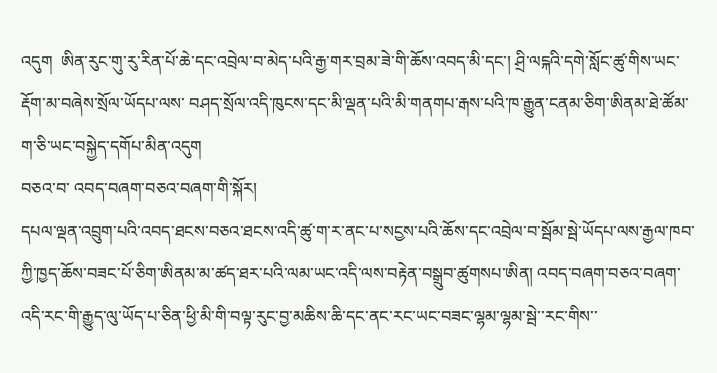འདུག  ཨིན་རུང་གུ་རུ་རིན་པོ་ཆེ་དང་འབྲེལ་བ་མེད་པའི་རྒྱ་གར་བྲམ་ཟེ་གི་ཆོས་འབད་མི་དང་། ཤྲི་ལངྐའི་དགེ་སློང་ཚུ་གིས་ཡང་རྡོག་མ་བཞེས་སྲོལ་ཡོདཔ་ལས་ བཤད་སྲོལ་འདི་ཁུངས་དང་མི་ལྡན་པའི་མི་གནགཔ་རྒས་པའི་ཁ་རྒྱུན་ངནམ་ཅིག་ཨིནམ་ཐེ་ཚོམ་ག་ཅི་ཡང་བསྐྱེད་དགོཔ་མིན་འདུག
བཅའ་བ་ འབད་བཞག་བཅའ་བཞག་གི་སྐོར།
དཔལ་ལྡན་འབྲུག་པའི་འབད་ཐངས་བཅའ་ཐངས་འདི་ཚུ་ག་ར་ནང་པ་སངྱས་པའི་ཆོས་དང་འབྲེལ་བ་སྦོམ་སྦེ་ཡོདཔ་ལས་རྒྱལ་ཁབ་ཀྱི་ཁྱད་ཆོས་བཟང་པོ་ཅིག་ཨིནམ་མ་ཚད་ཐར་པའི་ལམ་ཡང་འདི་ལས་བརྟེན་བསྒྲུབ་ཚུགསཔ་ཨིན། འབད་བཞག་བཅའ་བཞག་འདི་རང་གི་རྒྱུད་ལུ་ཡོད་པ་ཅིན་ཕྱི་མི་གི་བལྟ་རུང་བྱ་མཆིས་ཆི་དང་ནང་རང་ཡང་བཟང་ལྷམ་ལྷམ་སྦེ་་རང་གིས་་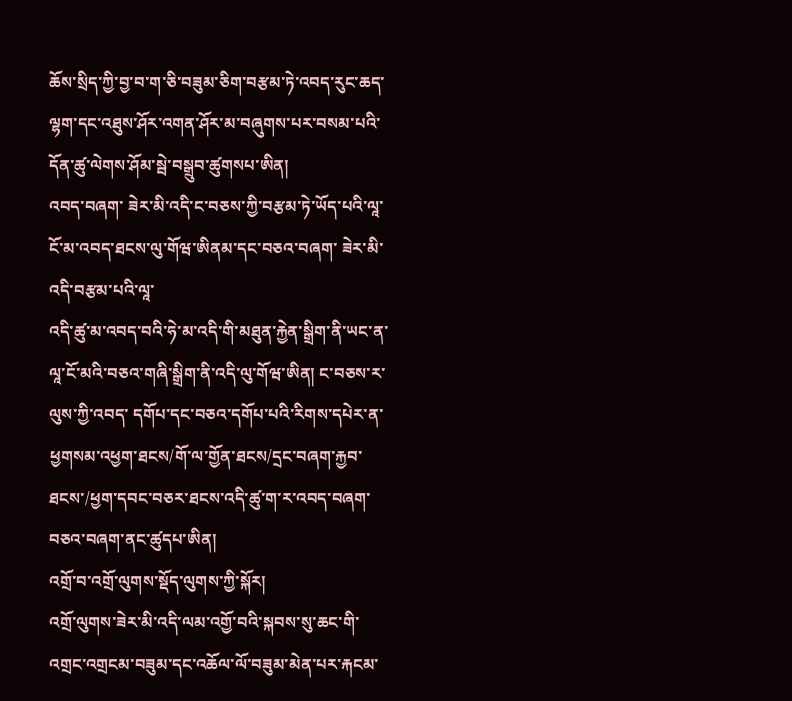ཆོས་སྲིད་ཀྱི་བྱ་བ་ག་ཅི་བཟུམ་ཅིག་བརྩམ་ཏེ་འབད་རུང་ཆད་ལྷག་དང་འཐུས་ཤོར་འགན་ཤོར་མ་བཞུགས་པར་བསམ་པའི་དོན་ཚུ་ལེགས་ཤོམ་སྦེ་བསྒྲུབ་ཚུགསཔ་ཨིན།
འབད་བཞག་ ཟེར་མི་འདི་ང་བཅས་ཀྱི་བརྩམ་ཏེ་ཡོད་པའི་ལཱ་ངོ་མ་འབད་ཐངས་ལུ་གོཝ་ཨིནམ་དང་བཅའ་བཞག་ ཟེར་མི་འདི་བརྩམ་པའི་ལཱ་
འདི་ཚུ་མ་འབད་བའི་ཧེ་མ་འདི་གི་མཐུན་རྐྱེན་སྒྲིག་ནི་ཡང་ན་ལཱ་ངོ་མའི་བཅའ་གཞི་སྒྲིག་ནི་འདི་ལུ་གོཝ་ཨིན། ང་བཅས་ར་ལུས་ཀྱི་འབད་ དགོཔ་དང་བཅའ་དགོཔ་པའི་རིགས་དཔེར་ན་ཕྱགསམ་འཕྱག་ཐངས/གོ་ལ་གྱོན་ཐངས/དྲང་བཞག་རྐྱབ་ཐངས་/ཕྱག་དབང་བཅར་ཐངས་འདི་ཚུ་ག་ར་འབད་བཞག་བཅའ་བཞག་ནང་ཚུདཔ་ཨིན།
འགྲོ་བ་འགྲོ་ལུགས་སྡོད་ལུགས་ཀྱི་སྐོར།
འགྲོ་ལུགས་ཟེར་མི་འདི་ལམ་འགྱོ་བའི་སྐབས་སུ་ཆང་གི་འགྲང་འགྲངམ་བཟུམ་དང་འཆོལ་ལོ་བཟུམ་མེན་པར་རྐངམ་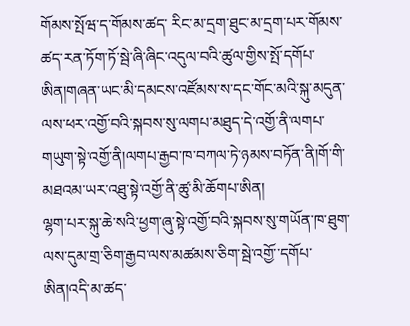གོམས་སྤོཝ་ད་གོམས་ཚད་ རིང་མ་དྲག་ཐུང་མ་དྲག་པར་གོམས་ཚད་རན་ཏོག་ཏོ་སྦེ་ཞི་ཞིང་འདུལ་བའི་ཚུལ་གྱིས་སྤོ་དགོཔ་ཨིན།གཞན་ཡང་མི་དམངས་འཛོམས་ས་དང་གོང་མའི་སྐུ་མདུན་ལས་ཕར་འགྱོ་བའི་སྐབས་སུ་ལགཔ་མཐུད་དེ་འགྱོ་ནི་ལགཔ་གཡུག་སྟེ་འགྱོ་ནི།ལགཔ་རྒྱབ་ཁ་བཀལ་ཏེ་ཉམས་བཏོན་ནི།གོ་གི་མཐའམ་ཡར་འཐུ་སྟེ་འགྱོ་ནི་ཚུ་མི་ཆོགཔ་ཨིན།
ལྷག་པར་སྐུ་ཆེ་སའི་ཕྱག་ཞུ་སྟེ་འགྱོ་བའི་སྐབས་སུ་གཡོན་ཁ་ཐུག་ལས་དུམ་གྲ་ཅིག་རྒྱབ་ལས་མཚམས་ཅིག་སྦེ་འགྱོ་་དགོཔ་ཨིན།འདི་མ་ཚད་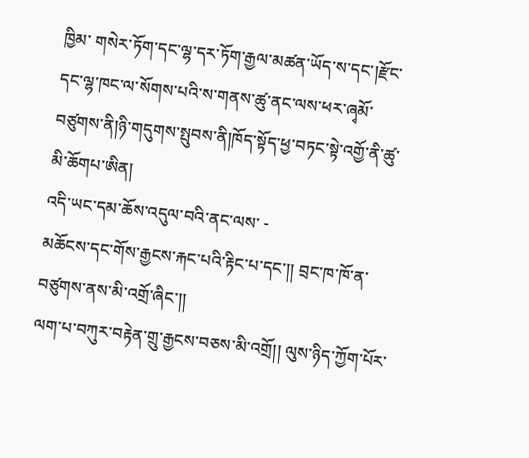ཁྱིམ་ གསེར་ཏོག་དང་ལྷ་དར་ཏོག་རྒྱལ་མཚན་ཡོད་ས་དང་།རྫོང་དང་ལྷ་ཁང་ལ་སོགས་པའི་ས་གནས་ཚུ་ནང་ལས་ཕར་ཞྭམོ་བཙུགས་ནི།ཉི་གདུགས་སྤུབས་ནི།ཁོད་སྟོད་ཕྱ་བཏང་སྟེ་འགྱོ་ནི་ཚུ་མི་ཆོགཔ་ཨིན།
འདི་ཡང་དམ་ཆོས་འདུལ་བའི་ནང་ལས་ -
མཆོངས་དང་གོས་རྒྱངས་རྐང་པའི་རྟིང་པ་དང་།། བྲང་ཁ་ཁོ་ན་བཙུགས་ནས་མི་འགྲོ་ཞིང་།།
ལག་པ་བཀུར་བརྟེན་གྲུ་རྒྱངས་བཅས་མི་འགྲོ།། ལུས་ཉིད་ཀྱོག་པོར་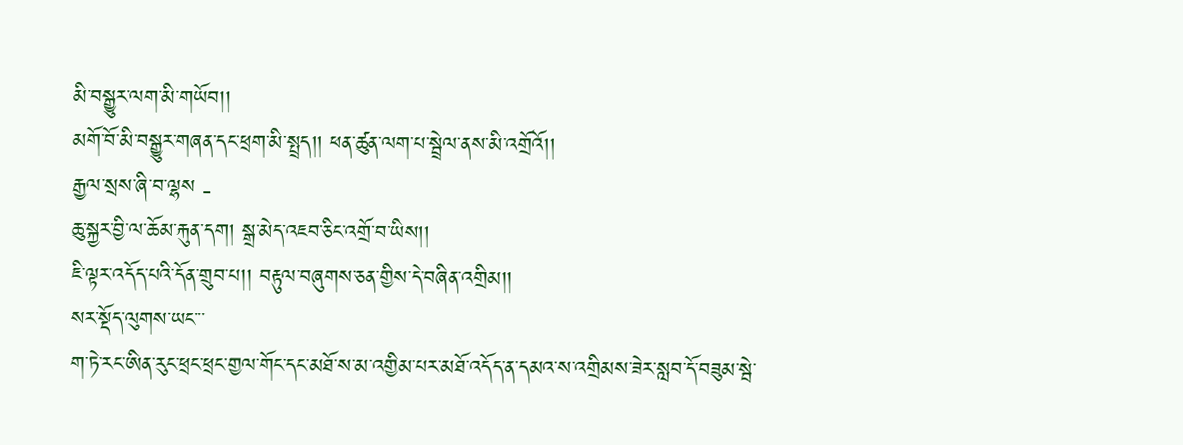མི་བསྒྱུར་ལག་མི་གཡོབ།།
མགོ་བོ་མི་བསྒྱུར་གཞན་དང་ཕྲག་མི་སྤྲད།། ཕན་ཚུན་ལག་པ་སྦྲེལ་ནས་མི་འགྲོའོ།།
རྒྱལ་སྲས་ཞི་བ་ལྷས -
ཆུ་སྐྱར་བྱི་ལ་ཆོམ་རྐུན་དག། སྒྲ་མེད་འཇབ་ཅིང་འགྲོ་བ་ཡིས།།
ཇི་ལྟར་འདོད་པའི་དོན་གྲུབ་པ།། བརྟུལ་བཞུགས་ཅན་གྱིས་དེ་བཞིན་འགྲིམ།།
སར་སྡོད་ལུགས་ཡང་་་
ག་ཏེ་རང་ཨིན་རུང་ཕྲང་ཕྲང་གྱལ་གོང་དང་མཐོ་ས་མ་འགྱིམ་པར་མཐོ་འདོད་ན་དམའ་ས་འགྲིམས་ཟེར་སླབ་དོ་བཟུམ་སྦེ་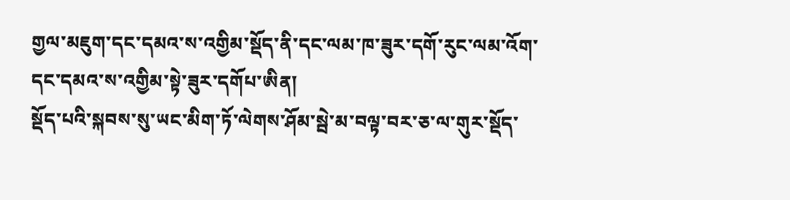གྱལ་མཇུག་དང་དམའ་ས་འགྱིམ་སྡོད་ནི་དང་ལམ་ཁ་ཟུར་དགོ་རུང་ལམ་འོག་དང་དམའ་ས་འགྱིམ་སྟེ་ཟུར་དགོཔ་ཨིན།
སྡོད་པའི་སྐབས་སུ་ཡང་མིག་ཏོ་ལེགས་ཤོམ་སྦེ་མ་བལྟ་བར་ཅ་ལ་གུར་སྡོད་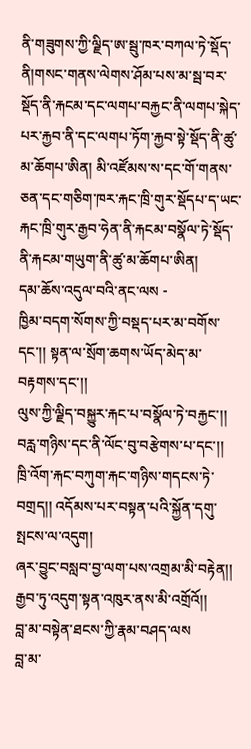ནི་གཟུགས་ཀྱི་ལྗིད་ཨ་སྦུ་ཁར་བཀལ་ཏེ་སྡོད་ནི།གསང་གནས་ལེགས་ཤོམ་པས་མ་སྦ་བར་སྡོད་ནི་རྐངམ་དང་ལགཔ་བརྐྱང་ནི་ལགཔ་སྐེད་པར་རྐྱབ་ནི་དང་ལགཔ་ཏོག་རྐྱབ་སྟེ་སྡོད་ནི་ཚུ་མ་ཆོགཔ་ཨིན། མི་འཛོམས་ས་དང་གོ་གནས་ཅན་དང་གཅིག་ཁར་རྐང་ཁྲི་གུར་སྡོདཔ་ད་ཡང་རྐང་ཁྲི་གུར་རྒྱབ་ཧེན་ནི་རྐངམ་བསྣོལ་ཏེ་སྡོད་ནི་རྐངམ་གཡུག་ནི་ཚུ་མ་ཆོགཔ་ཨིན།
དམ་ཆོས་འདུལ་བའི་ནང་ལས -
ཁྱིམ་བདག་སོགས་ཀྱི་བསྡད་པར་མ་བགོས་དང་།། སྟན་ལ་སྲོག་ཆགས་ཡོད་མེད་མ་བརྟགས་དང་།།
ལུས་ཀྱི་ལྗིད་བསྐྱུར་རྐང་པ་བསྣོལ་ཏེ་བརྐྱང་།། བརླ་གཉིས་དང་ནི་ལོང་བུ་བརྩེགས་པ་དང་།།
ཁྲི་འོག་རྐང་བཀུག་རྐང་གཉིས་གདངས་ཏེ་བགྲད།། འདོམས་པར་བསྟན་པའི་སྐྱོན་དགུ་སྤངས་ལ་འདུག།
ཞར་བྱུང་བསླབ་བྱ་ལག་པས་འགྲམ་མི་བརྟེན།། རྒྱབ་ཏུ་འདུག་སྟན་འཁུར་ནས་མི་འགྲོའོ།།
བླ་མ་བསྟེན་ཐངས་ཀྱི་རྣམ་བཤད་ལས
བླ་མ་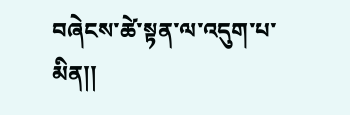བཞེངས་ཚེ་སྟན་ལ་འདུག་པ་མིན།།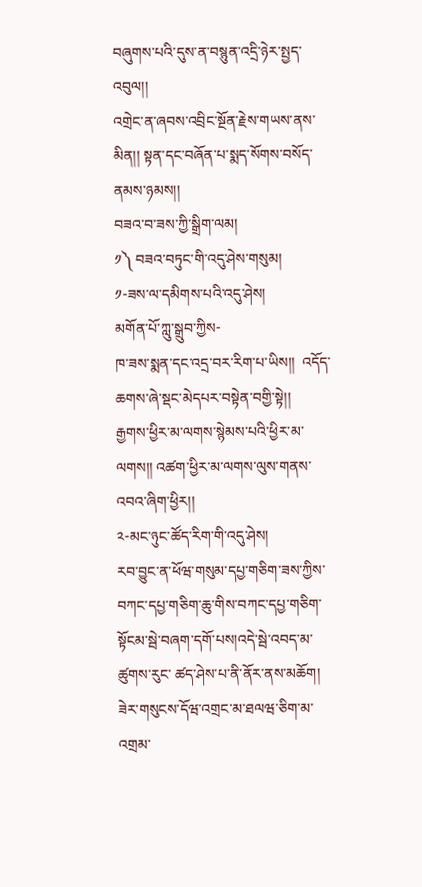བཞུགས་པའི་དུས་ན་བསྙུན་འདྲི་ཉེར་སྤྱད་འབུལ།།
འགྲེང་ན་ཞབས་འབྲིང་སྔོན་རྗེས་གཡས་ནས་མིན།། སྟན་དང་བཞོན་པ་སྨད་སོགས་བསོད་ནམས་ཉམས།།
བཟའ་བ་ཟས་ཀྱི་སྒྲིག་ལམ།
༡༽ བཟའ་བཏུང་གི་འདུ་ཤེས་གསུམ།
༡-ཟས་ལ་དམིགས་པའི་འདུ་ཤེས།
མགོན་པོ་ཀླུ་སྒྲུབ་ཀྱིས-
ཁ་ཟས་སྨན་དང་འདྲ་བར་རིག་པ་ཡིས།།  འདོད་ཆགས་ཞེ་སྡང་མེདཔར་བསྟེན་བགྱི་སྟེ།།
རྒྱགས་ཕྱིར་མ་ལགས་སྙེམས་པའི་ཕྱིར་མ་ལགས།། འཚག་ཕྱིར་མ་ལགས་ལུས་གནས་འབའ་ཞིག་ཕྱིར།།
༢-མང་ཉུང་ཚོད་རིག་གི་འདུ་ཤེས།
རབ་བྱུང་ན་ཕོཝ་གསུམ་དཔྱ་གཅིག་ཟས་ཀྱིས་བཀང་དཔྱ་གཅིག་ཆུ་གིས་བཀང་དཔྱ་གཅིག་སྟོངམ་སྦེ་བཞག་དགོ་པས།འདེ་སྦེ་འབད་མ་ཚུགས་རུང་ ཚད་ཤེས་པ་ནི་ནོར་ནས་མཆོག། ཟེར་གསུངས་དོཝ་འགྲང་མ་ཐལཝ་ཅིག་མ་འགྲམ་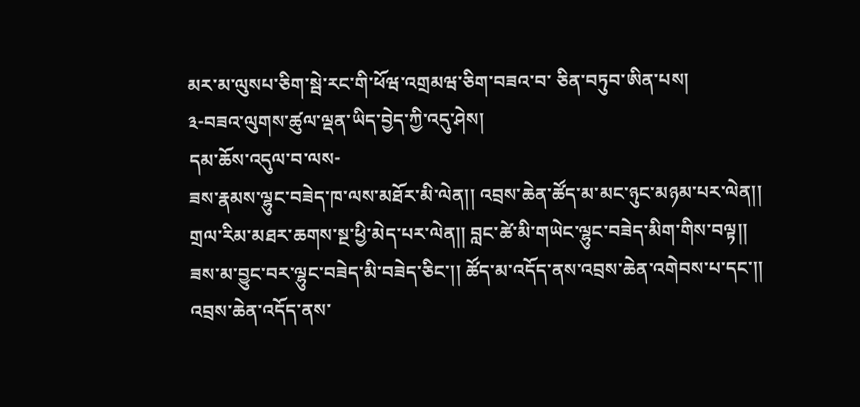མར་མ་ལུསཔ་ཅིག་སྦེ་རང་གི་ཕོཝ་འགྲམཝ་ཅིག་བཟའ་བ་ ཅིན་བཏུབ་ཨིན་པས།
༣-བཟའ་ལུགས་ཚུལ་ལྡན་ཡིད་བྱེད་ཀྱི་འདུ་ཤེས།
དམ་ཆོས་འདུལ་བ་ལས-
ཟས་རྣམས་ལྷུང་བཟེད་ཁ་ལས་མཐོར་མི་ལེན།། འབྲས་ཆེན་ཚོད་མ་མང་ཉུང་མཉམ་པར་ལེན།།
གྲལ་རིམ་མཐར་ཆགས་སྔ་ཕྱི་མེད་པར་ལེན།། བླང་ཚེ་མི་གཡེང་ལྷུང་བཟེད་མིག་གིས་བལྟ།།
ཟས་མ་བྱུང་བར་ལྷུང་བཟེད་མི་བཟེད་ཅིང་།། ཚོད་མ་འདོད་ནས་འབྲས་ཆེན་འགེབས་པ་དང་།།
འབྲས་ཆེན་འདོད་ནས་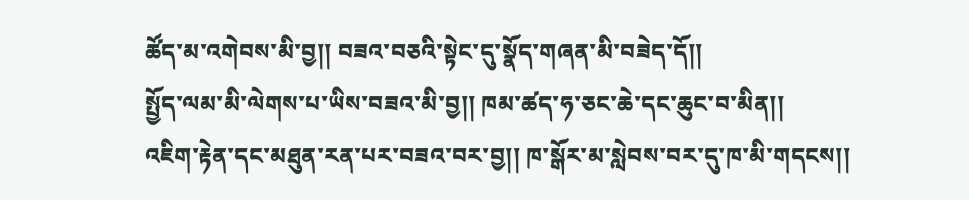ཚོད་མ་འགེབས་མི་བྱ།། བཟའ་བཅའི་སྟེང་དུ་སྣོད་གཞན་མི་བཟེད་དོ།།
སྤྱོད་ལམ་མི་ལེགས་པ་ཡིས་བཟའ་མི་བྱ།། ཁམ་ཚད་ཧ་ཅང་ཆེ་དང་ཆུང་བ་མིན།།
འཇིག་རྟེན་དང་མཐུན་རན་པར་བཟའ་བར་བྱ།། ཁ་སྒོར་མ་སླེབས་བར་དུ་ཁ་མི་གདངས།།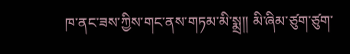ཁ་ནང་ཟས་ཀྱིས་གང་ནས་གཏམ་མི་སྨྲ།། མི་ཞིམ་ཙུག་ཙུག་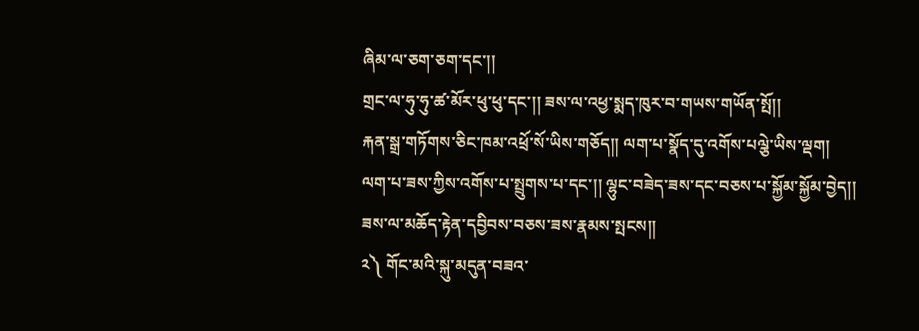ཞིམ་ལ་ཅག་ཅག་དང་།།
གྲང་ལ་ཧུ་ཧུ་ཚ་མོར་ཕུ་ཕུ་དང་།། ཟས་ལ་འཕྱ་སྨད་ཁུར་བ་གཡས་གཡོན་སྤོ།།
རྐན་སྒྲ་གཏོགས་ཅིང་ཁམ་འཕྲོ་སོ་ཡིས་གཅོད།། ལག་པ་སྣོད་དུ་འགོས་པལྕེ་ཡིས་ལྡག།
ལག་པ་ཟས་ཀྱིས་འགོས་པ་སྤྲུགས་པ་དང་།། ལྷུང་བཟེད་ཟས་དང་བཅས་པ་སྐྱོམ་སྐྱོམ་བྱེད།།
ཟས་ལ་མཆོད་རྟེན་དབྱིབས་བཅས་ཟས་རྣམས་སྤངས།།
༢༽ གོང་མའི་སྐུ་མདུན་བཟའ་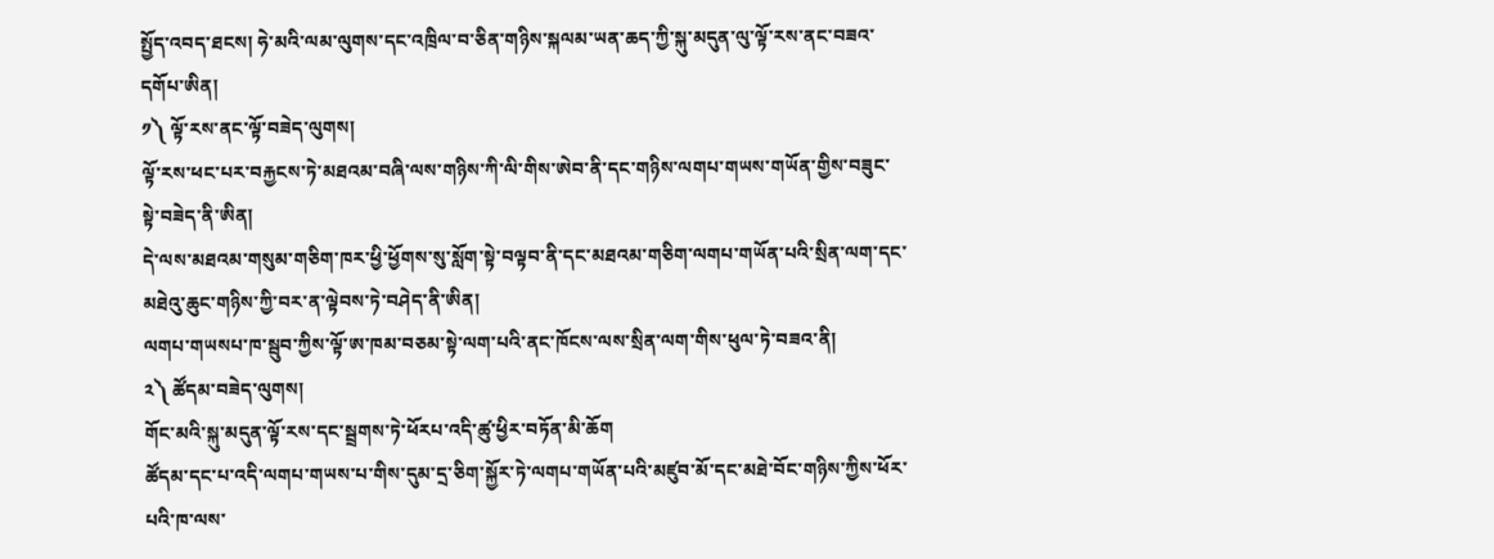སྤྱོད་འབད་ཐངས། ཧེ་མའི་ལམ་ལུགས་དང་འཁྲིལ་བ་ཅིན་གཉིས་སྐལམ་ཡན་ཆད་ཀྱི་སྐུ་མདུན་ལུ་ལྟོ་རས་ནང་བཟའ་དགོཔ་ཨིན།
༡༽ ལྟོ་རས་ནང་ལྟོ་བཟེད་ལུགས།
ལྟོ་རས་ཕང་པར་བརྐྱངས་ཏེ་མཐའམ་བཞི་ལས་གཉིས་ཀི་ལི་གིས་ཨེབ་ནི་དང་གཉིས་ལགཔ་གཡས་གཡོན་གྱིས་བཟུང་སྟེ་བཟེད་ནི་ཨིན།
དེ་ལས་མཐའམ་གསུམ་གཅིག་ཁར་ཕྱི་ཕྱོགས་སུ་སློག་སྟེ་བལྟབ་ནི་དང་མཐའམ་གཅིག་ལགཔ་གཡོན་པའི་སྲིན་ལག་དང་མཐེའུ་ཆུང་གཉིས་ཀྱི་བར་ན་ལྟེབས་ཏེ་བཤེད་ནི་ཨིན།
ལགཔ་གཡསཔ་ཁ་སྦུབ་ཀྱིས་ལྟོ་ཨ་ཁམ་བཅམ་སྟེ་ལག་པའི་ནང་ཁོངས་ལས་སྲིན་ལག་གིས་ཕུལ་ཏེ་བཟའ་ནི།
༢༽ ཚོདམ་བཟེད་ལུགས།
གོང་མའི་སྐུ་མདུན་ལྟོ་རས་དང་སྦྲགས་ཏེ་ཕོརཔ་འདི་ཚུ་ཕྱིར་བཏོན་མི་ཆོག
ཚོདམ་དང་པ་འདི་ལགཔ་གཡས་པ་གིས་དུམ་དྲ་ཅིག་སྐྱོར་ཏེ་ལགཔ་གཡོན་པའི་མཛུབ་མོ་དང་མཐེ་བོང་གཉིས་ཀྱིས་ཕོར་པའི་ཁ་ལས་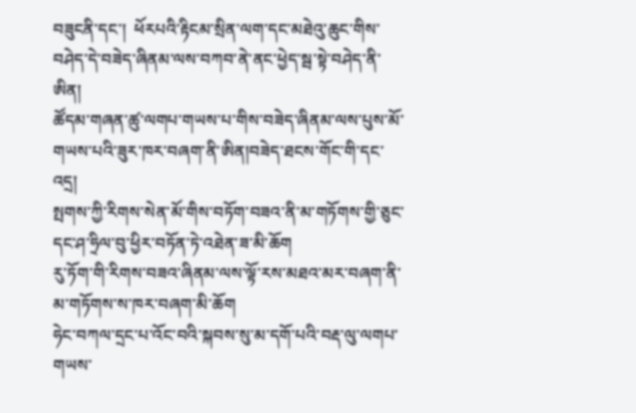བཟུངནི་དང་།  ཕོརཔའི་རྟིངམ་སྲིན་ལག་དང་མཐེའུ་ཆུང་གིས་བཤེད་དེ་བཟེད་ཞིནམ་ལས་བཀབ་ནེ་ནང་ཕྱེད་སྦ་སྟེ་བཤེད་ནི་ཨིན།
ཚོདམ་གཞན་ཚུ་ལགཔ་གཡས་པ་གིས་བཟེད་ཞིནམ་ལས་པུས་མོ་གཡས་པའི་ཟུར་ཁར་བཞག་ནི་ཨིན།བཟེད་ཐངས་གོང་གི་དང་འདྲ།
སྤགས་ཀྱི་རིགས་སེན་མོ་གིས་བཏོག་བཟའ་ནི་མ་གཏོགས་གྱི་ཅུང་དང་ཤ་ཧྲིལ་བུ་ཕྱིར་བཏོན་ཏེ་འཐེན་ཟ་མི་ཆོག
རུ་ཏོག་གི་རིགས་བཟའ་ཞིནམ་ལས་ལྟོ་རས་མཐའ་མར་བཞག་ནི་མ་གཏོགས་ས་ཁར་བཞག་མི་ཆོག
ཧེང་བཀལ་དྲང་པ་འོང་བའི་སྐབས་སུ་མ་དགོ་པའི་བརྡ་ལུ་ལགཔ་གཡས་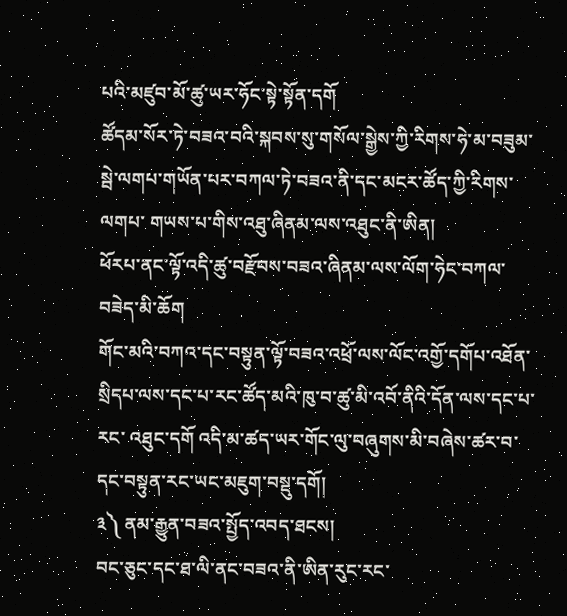པའི་མཛུབ་མོ་ཚུ་ཡར་ཧོང་སྟེ་སྟོན་དགོ
ཚོདམ་སོར་ཏེ་བཟའ་བའི་སྐབས་སུ་གསོལ་སྒྱེས་ཀྱི་རིགས་ཧེ་མ་བཟུམ་སྦེ་ལགཔ་གཡོན་པར་བཀལ་ཏེ་བཟའ་ནི་དང་མངར་ཚོད་ཀྱི་རིགས་ལགཔ་ གཡས་པ་གིས་འཐུ་ཞིནམ་ལས་འཐུང་ནི་ཨིན།
ཕོརཔ་ནང་ལྟོ་འདི་ཚུ་བརྫོབས་བཟའ་ཞིནམ་ལས་ལོག་ཧེང་བཀལ་བཟེད་མི་ཆོག
གོང་མའི་བཀའ་དང་བསྟུན་ལྟོ་བཟའ་འཕྲོ་ལས་ལོང་འགྱོ་དགོཔ་འཐོན་སྲིདཔ་ལས་དང་པ་རང་ཚོད་མའི་ཁུ་བ་ཚུ་མི་འབོ་ནིའི་དོན་ལས་དང་པ་རང་ འཐུང་དགོ འདི་མ་ཚད་ཡར་གོང་ལུ་བཞུགས་མི་བཞེས་ཚར་བ་དང་བསྟུན་རང་ཡང་མཇུག་བསྡུ་དགོ།
༣༽ ནམ་རྒྱུན་བཟའ་སྤྱོད་འབད་ཐངས།
བང་ཅུང་དང་ཐ་ལི་ནང་བཟའ་ནི་ཨིན་རུང་རང་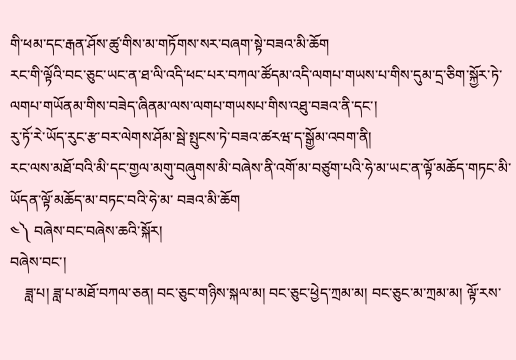གི་ཕམ་དང་རྒན་ཤོས་ཚུ་གིས་མ་གཏོགས་སར་བཞག་སྟེ་བཟའ་མི་ཆོག
རང་གི་ལྟོའི་བང་ཅུང་ཡང་ན་ཐ་ལི་འདི་ཕང་པར་བཀལ་ཚོདམ་འདི་ལགཔ་གཡས་པ་གིས་དུམ་དྲ་ཅིག་སྐྱོར་ཏེ་ལགཔ་གཡོནམ་གིས་བཟེད་ཞིནམ་ལས་ལགཔ་གཡསཔ་གིས་འཐུ་བཟའ་ནི་དང་།
རུ་ཏོ་རེ་ཡོད་རུང་རྩ་བར་ལེགས་ཤོམ་སྦེ་སྤུངས་ཏེ་བཟའ་ཚརཝ་ད་སྒྱོམ་འབག་ནི།
རང་ལས་མཐོ་བའི་མི་དང་གྱལ་མགུ་བཞུགས་མི་བཞེས་ནི་འགོ་མ་བཙུག་པའི་ཧེ་མ་ཡང་ན་ལྟོ་མཆོད་གཏང་མི་ཡོདན་ལྟོ་མཆོད་མ་བཏང་བའི་ཧེ་མ་ བཟའ་མི་ཆོག
༤༽ བཞེས་བང་བཞེས་ཆའི་སྐོར།
བཞེས་བང་།
    ཟླ་པ། ཟླ་པ་མཐོ་བཀལ་ཅན། བང་ཅུང་གཉིས་སྐལ་མ། བང་ཅུང་ཕྱེད་ཀྲམ་མ། བང་ཅུང་མ་ཀྲམ་མ། ལྟོ་རས་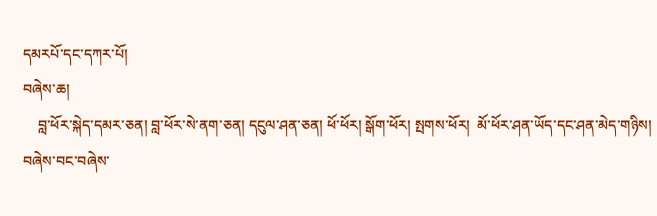དམརཔོ་དང་དཀར་པོ།
བཞེས་ཆ།
    བླ་ཕོར་སྐེད་དམར་ཅན། བླ་ཕོར་སེ་ནག་ཅན། དངུལ་ཤན་ཅན། ཕོ་ཕོར། སྒོག་ཕོར། སྤགས་ཕོར།  མོ་ཕོར་ཤན་ཡོད་དང་ཤན་མེད་གཉིས།
བཞེས་བང་བཞེས་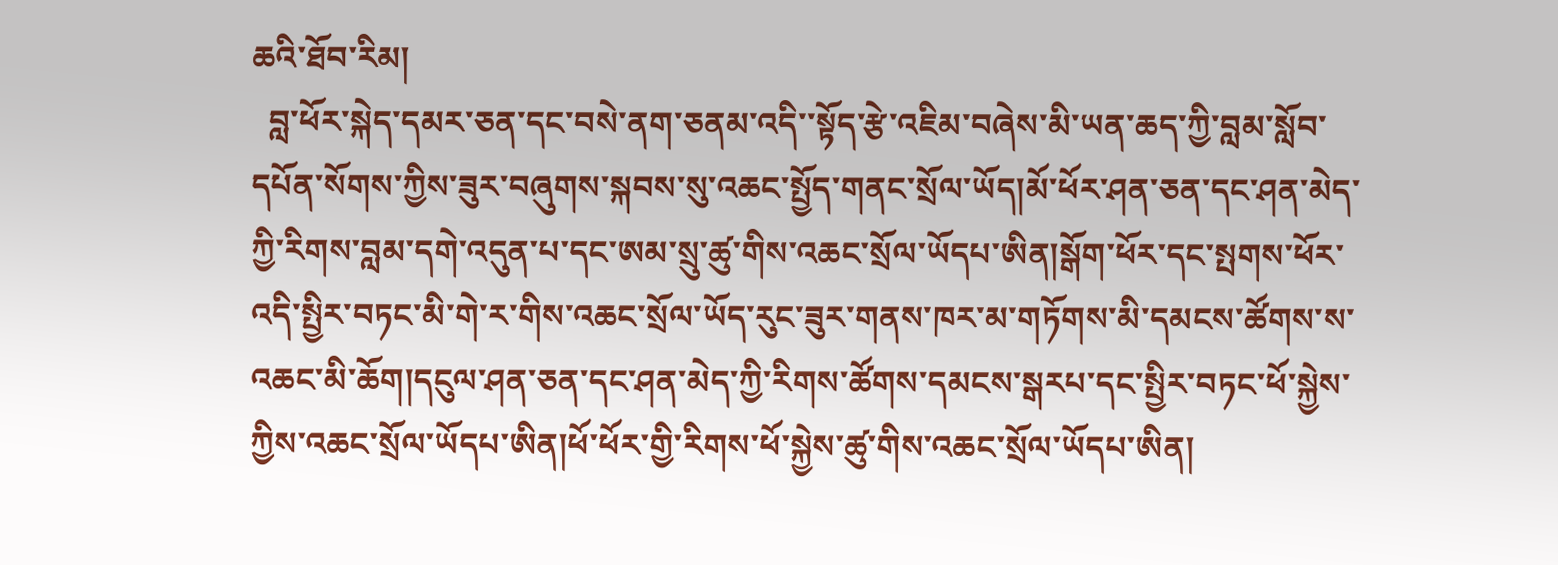ཆའི་ཐོབ་རིམ།
  བླ་ཕོར་སྐེད་དམར་ཅན་དང་བསེ་ནག་ཅནམ་འདི་་སྟོད་རྩེ་འཇིམ་བཞེས་མི་ཡན་ཆད་ཀྱི་བླམ་སློབ་དཔོན་སོགས་ཀྱིས་ཟུར་བཞུགས་སྐབས་སུ་འཆང་སྤྱོད་གནང་སྲོལ་ཡོད།མོ་ཕོར་ཤན་ཅན་དང་ཤན་མེད་ཀྱི་རིགས་བླམ་དགེ་འདུན་པ་དང་ཨམ་སྲུ་ཚུ་གིས་འཆང་སྲོལ་ཡོདཔ་ཨིན།སྒོག་ཕོར་དང་སྤགས་ཕོར་ འདི་སྤྱིར་བཏང་མི་གེ་ར་གིས་འཆང་སྲོལ་ཡོད་རུང་ཟུར་གནས་ཁར་མ་གཏོགས་མི་དམངས་ཚོགས་ས་འཆང་མི་ཆོག།དངུལ་ཤན་ཅན་དང་ཤན་མེད་ཀྱི་རིགས་ཚོགས་དམངས་སྒརཔ་དང་སྤྱིར་བཏང་ཕོ་སྐྱེས་ཀྱིས་འཆང་སྲོལ་ཡོདཔ་ཨིན།ཕོ་ཕོར་གྱི་རིགས་ཕོ་སྐྱེས་ཚུ་གིས་འཆང་སྲོལ་ཡོདཔ་ཨིན།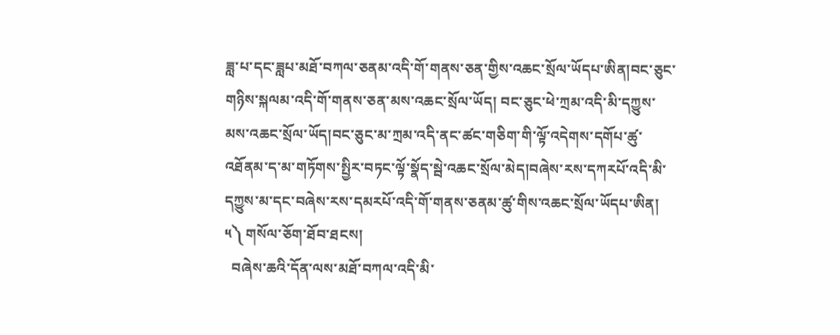ཟླ་པ་དང་ཟླཔ་མཐོ་བཀལ་ཅནམ་འདི་གོ་གནས་ཅན་གྱིས་འཆང་སྲོལ་ཡོདཔ་ཨིན།བང་ཅུང་གཉིས་སྐལམ་འདི་གོ་གནས་ཅན་མས་འཆང་སྲོལ་ཡོད། བང་ཅུང་ཕེ་ཀྲམ་འདི་མི་དཀྱུས་མས་འཆང་སྲོལ་ཡོད།བང་ཅུང་མ་ཀྲམ་འདི་ནང་ཚང་གཅིག་གི་ལྟོ་འདེགས་དགོཔ་ཚུ་འཐོནམ་ད་མ་གཏོགས་སྤྱིར་བཏང་ལྟོ་སྣོད་སྦེ་འཆང་སྲོལ་མེད།བཞེས་རས་དཀརཔོ་འདི་མི་དཀྱུས་མ་དང་བཞེས་རས་དམརཔོ་འདི་གོ་གནས་ཅནམ་ཚུ་གིས་འཆང་སྲོལ་ཡོདཔ་ཨིན།
༥༽ གསོལ་ཅོག་ཐོབ་ཐངས།
  བཞེས་ཆའི་དོན་ལས་མཐོ་བཀལ་འདི་མི་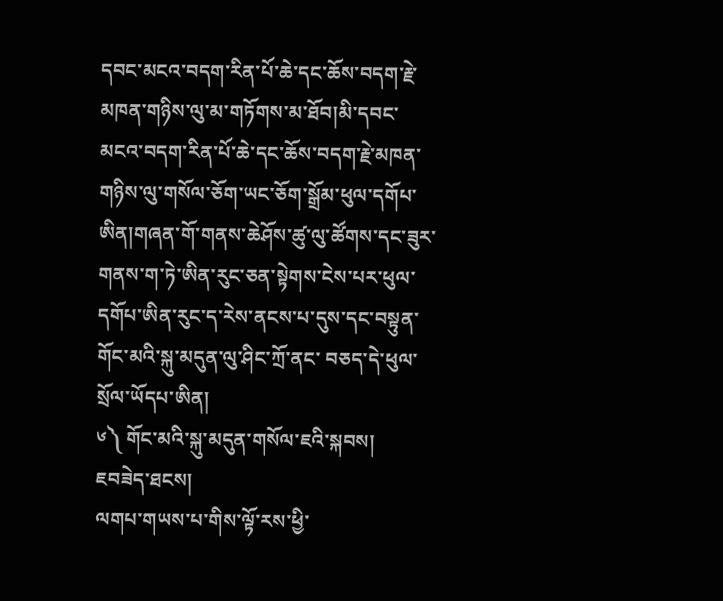དབང་མངའ་བདག་རིན་པོ་ཆེ་དང་ཆོས་བདག་རྗེ་མཁན་གཉིས་ལུ་མ་གཏོགས་མ་ཐོབ།མི་དབང་མངའ་བདག་རིན་པོ་ཆེ་དང་ཆོས་བདག་རྗེ་མཁན་གཉིས་ལུ་གསོལ་ཅོག་ཡང་ཅོག་སྒྲོམ་ཕུལ་དགོཔ་ཨིན།གཞན་གོ་གནས་ཆེཤོས་ཚུ་ལུ་ཚོགས་དང་ཟུར་གནས་ག་ཏེ་ཨིན་རུང་ཅན་སྟེགས་ངེས་པར་ཕུལ་དགོཔ་ཨིན་རུང་ད་རེས་ནངས་པ་དུས་དང་བསྟུན་གོང་མའི་སྐུ་མདུན་ལུ་ཤིང་ཀྲོ་ནང་ བཅད་དེ་ཕུལ་སྲོལ་ཡོདཔ་ཨིན།
༦༽ གོང་མའི་སྐུ་མདུན་གསོལ་ཇའི་སྐབས།
ཇབཟེད་ཐངས།
ལགཔ་གཡས་པ་གིས་ལྟོ་རས་ཕྱི་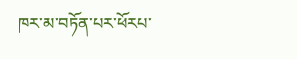ཁར་མ་བཏོན་པར་ཕོརཔ་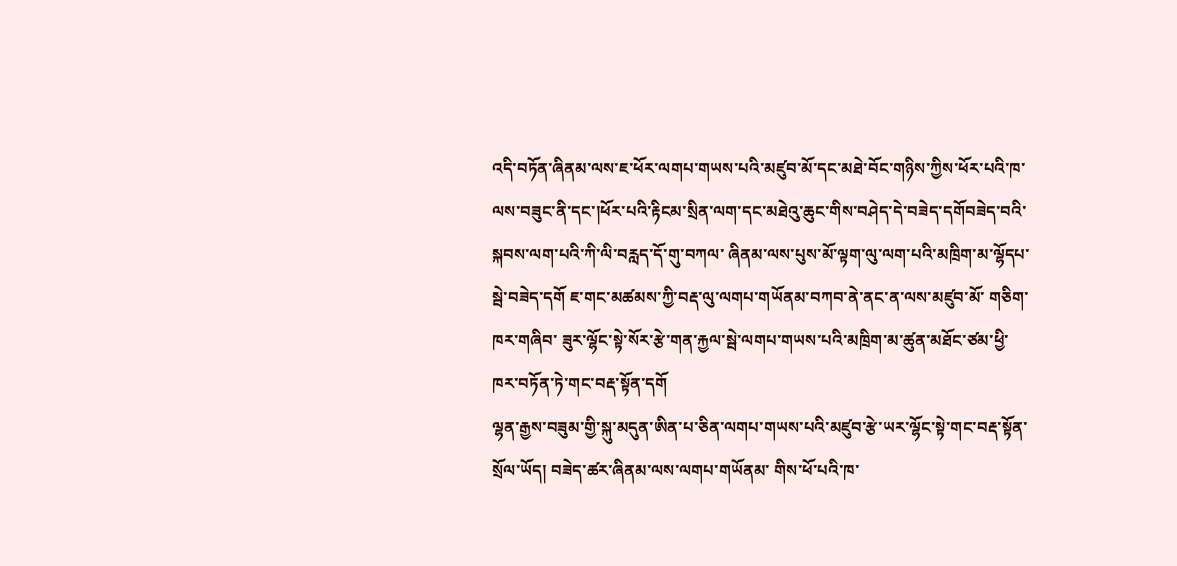འདི་བཏོན་ཞིནམ་ལས་ཇ་ཕོར་ལགཔ་གཡས་པའི་མཛུབ་མོ་དང་མཐེ་བོང་གཉིས་ཀྱིས་ཕོར་པའི་ཁ་ལས་བཟུང་ནི་དང་།ཕོར་པའི་རྟིངམ་སྲིན་ལག་དང་མཐེའུ་ཆུང་གིས་བཤེད་དེ་བཟེད་དགོབཟེད་བའི་སྐབས་ལག་པའི་ཀི་ལི་བརླད་དོ་གུ་བཀལ་ ཞིནམ་ལས་པུས་མོ་ལྟག་ལུ་ལག་པའི་མཁྲིག་མ་ལྷོདཔ་སྦེ་བཟེད་དགོ ཇ་གང་མཚམས་ཀྱི་བརྡ་ལུ་ལགཔ་གཡོནམ་བཀབ་ནེ་ནང་ན་ལས་མཛུབ་མོ་ གཅིག་ཁར་གཞིབ་ ཟུར་ལྷོང་སྟེ་སོར་རྩེ་གན་རྐྱལ་སྦེ་ལགཔ་གཡས་པའི་མཁྲིག་མ་ཚུན་མཐོང་ཙམ་ཕྱི་ཁར་བཏོན་ཏེ་གང་བརྡ་སྟོན་དགོ
ལྷན་རྒྱས་བཟུམ་གྱི་སྐུ་མདུན་ཨིན་པ་ཅིན་ལགཔ་གཡས་པའི་མཛུབ་རྩེ་ཡར་ལྷོང་སྟེ་གང་བརྡ་སྟོན་སྲོལ་ཡོད། བཟེད་ཚར་ཞིནམ་ལས་ལགཔ་གཡོནམ་ གིས་ཕོ་པའི་ཁ་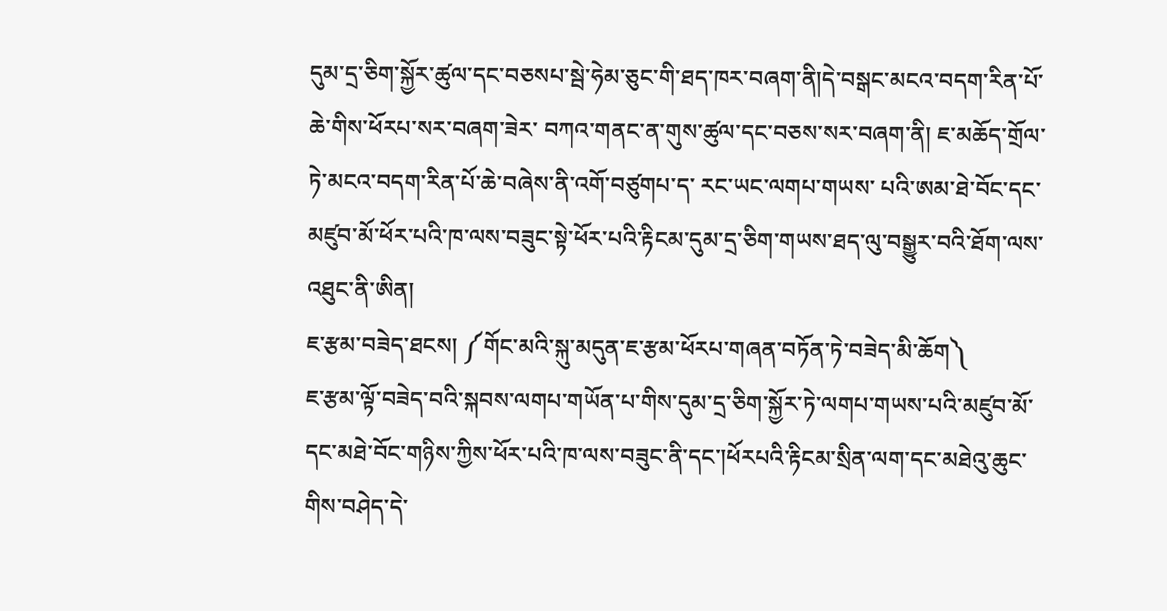དུམ་དྲ་ཅིག་སྐྱོར་ཚུལ་དང་བཅསཔ་སྦེ་ཧེམ་ཅུང་གི་ཐད་ཁར་བཞག་ནི།དེ་བསྒང་མངའ་བདག་རིན་པོ་ཆེ་གིས་ཕོརཔ་སར་བཞག་ཟེར་ བཀའ་གནང་ན་གུས་ཚུལ་དང་བཅས་སར་བཞག་ནི། ཇ་མཆོད་གྲོལ་ཏེ་མངའ་བདག་རིན་པོ་ཆེ་བཞེས་ནི་འགོ་བཙུགཔ་ད་ རང་ཡང་ལགཔ་གཡས་ པའི་ཨམ་ཐེ་བོང་དང་མཛུབ་མོ་ཕོར་པའི་ཁ་ལས་བཟུང་སྟེ་ཕོར་པའི་རྟིངམ་དུམ་དྲ་ཅིག་གཡས་ཐད་ལུ་བསྒྱུར་བའི་ཐོག་ལས་འཐུང་ནི་ཨིན།
ཇ་རྩམ་བཟེད་ཐངས། ༼གོང་མའི་སྐུ་མདུན་ཇ་རྩམ་ཕོརཔ་གཞན་བཏོན་ཏེ་བཟེད་མི་ཆོག༽
ཇ་རྩམ་ལྟོ་བཟེད་བའི་སྐབས་ལགཔ་གཡོན་པ་གིས་དུམ་དྲ་ཅིག་སྐྱོར་ཏེ་ལགཔ་གཡས་པའི་མཛུབ་མོ་དང་མཐེ་བོང་གཉིས་ཀྱིས་ཕོར་པའི་ཁ་ལས་བཟུང་ནི་དང་།ཕོརཔའི་རྟིངམ་སྲིན་ལག་དང་མཐེའུ་ཆུང་གིས་བཤེད་དེ་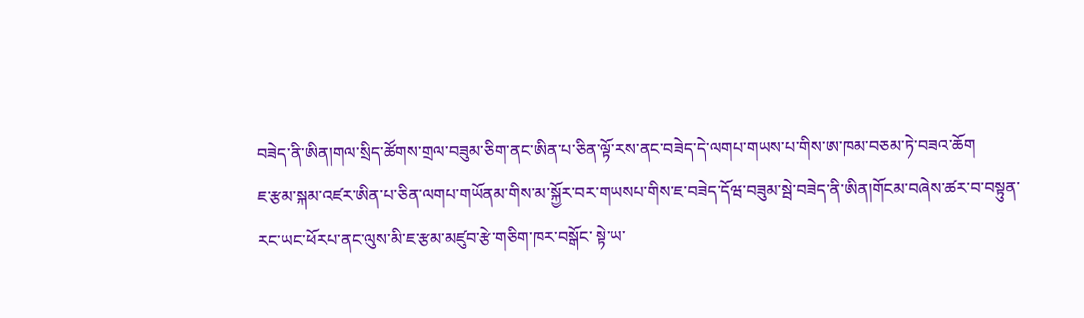བཟེད་ནི་ཨིན།གལ་སྲིད་ཚོགས་གྲལ་བཟུམ་ཅིག་ནང་ཨིན་པ་ཅིན་ལྟོ་རས་ནང་བཟེད་དེ་ལགཔ་གཡས་པ་གིས་ཨ་ཁམ་བཅམ་ཏེ་བཟའ་ཆོག
ཇ་རྩམ་སྐམ་འཛར་ཨིན་པ་ཅིན་ལགཔ་གཡོནམ་གིས་མ་སྐྱོར་བར་གཡསཔ་གིས་ཇ་བཟེད་དོཝ་བཟུམ་སྦེ་བཟེད་ནི་ཨིན།གོངམ་བཞེས་ཚར་བ་བསྟུན་རང་ཡང་ཕོརཔ་ནང་ལུས་མི་ཇ་རྩམ་མཛུབ་རྩེ་གཅིག་ཁར་བསྒོང་ སྟེ་ཡ་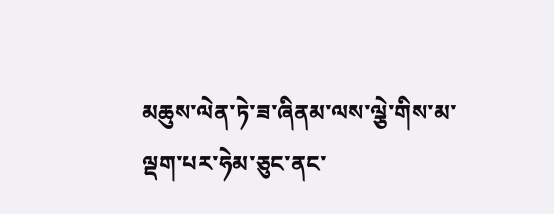མཆུས་ལེན་ཏེ་ཟ་ཞིནམ་ལས་ལྕེ་གིས་མ་ལྡག་པར་ཧེམ་ཅུང་ནང་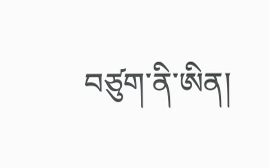བཙུག་ནི་ཨིན།